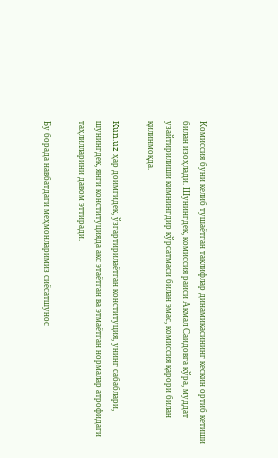Комиссия буни келиб тушаётган таклифлар динамикасининг кескин ортиб кетиши билан изоҳлади. Шунингдек, комиссия раиси Акмал Саидовга кўра, муддат узайтирилиши кимнингдир кўрсатмаси билан эмас, комиссия қарори билан қилинмоқда.

Kun.uz ҳар доимгидек, ўзгартирилаётган конституция, унинг сабаблари, шунингдек, янги конституцияда акс этаётган ва этмаётган нормалар атрофидаги таҳлилларини давом эттиради.

Бу борада навбатдаги меҳмонларимиз сиёсатшунос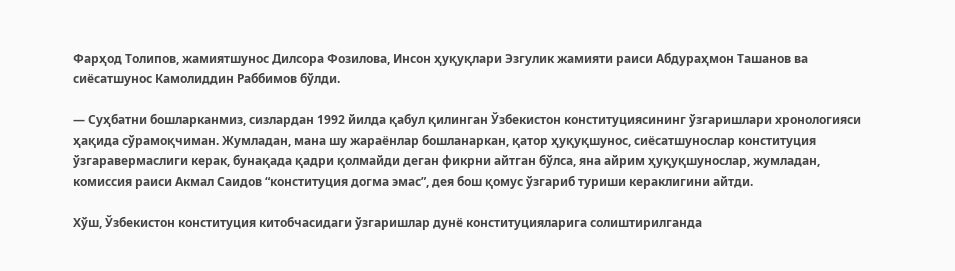Фарҳод Толипов, жамиятшунос Дилсора Фозилова, Инсон ҳуқуқлари Эзгулик жамияти раиси Абдураҳмон Ташанов ва сиёсатшунос Камолиддин Раббимов бўлди.

— Суҳбатни бошларканмиз, сизлардан 1992 йилда қабул қилинган Ўзбекистон конституциясининг ўзгаришлари хронологияси ҳақида сўрамоқчиман. Жумладан, мана шу жараёнлар бошланаркан, қатор ҳуқуқшунос, сиёсатшунослар конституция ўзгаравермаслиги керак, бунақада қадри қолмайди деган фикрни айтган бўлса, яна айрим ҳуқуқшунослар, жумладан, комиссия раиси Акмал Саидов “конституция догма эмас”, дея бош қомус ўзгариб туриши кераклигини айтди.

Хўш, Ўзбекистон конституция китобчасидаги ўзгаришлар дунё конституцияларига солиштирилганда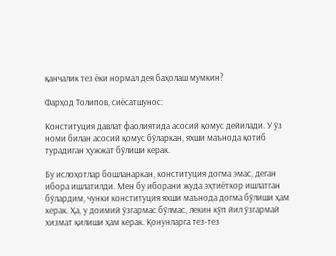қанчалик тез ёки нормал дея баҳолаш мумкин?

Фарҳод Толипов, сиёсатшунос:

Конституция давлат фаолиятида асосий қомус дейилади. У ўз номи билан асосий қомус бўларкан, яхши маънода қотиб турадиган ҳужжат бўлиши керак.

Бу ислоҳотлар бошланаркан, конституция догма эмас, деган ибора ишлатилди. Мен бу иборани жуда эҳтиёткор ишлатган бўлардим, чунки конституция яхши маънода догма бўлиши ҳам керак. Ҳа, у доимий ўзгармас бўлмас, лекин кўп йил ўзгармай хизмат қилиши ҳам керак. Қонунларга тез-тез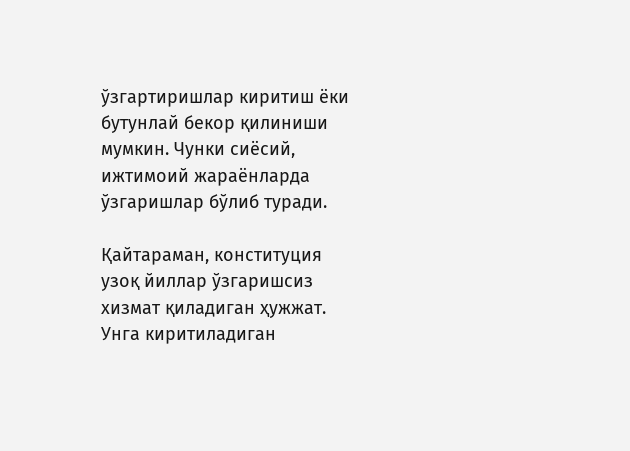ўзгартиришлар киритиш ёки бутунлай бекор қилиниши мумкин. Чунки сиёсий, ижтимоий жараёнларда ўзгаришлар бўлиб туради.

Қайтараман, конституция узоқ йиллар ўзгаришсиз хизмат қиладиган ҳужжат. Унга киритиладиган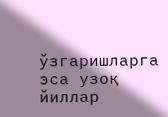ўзгаришларга эса узоқ йиллар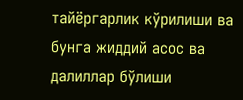тайёргарлик кўрилиши ва бунга жиддий асос ва далиллар бўлиши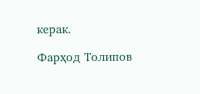керак.

Фарҳод Толипов